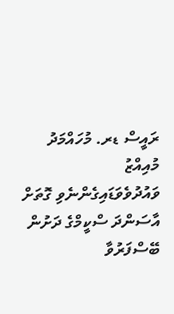ރައީސް ޑރ. މުހައްމަދު މުއިއްޒު ވައުދުވެވަޑައިގެންނެވި ގޮތަށް އާސަންދަ ސްކީމްގެ ދަށުން ބޭސްފަރުވާ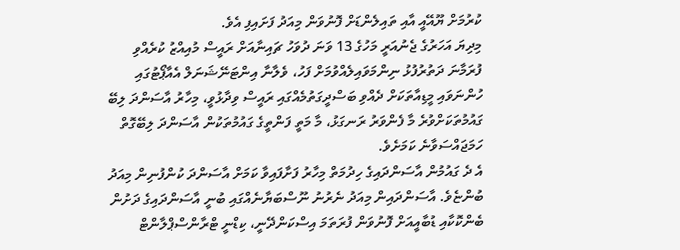ކުރުމަށް ޔޫއޭއީ އާއި ތައިލެންޑަށް ފޮނުވަން މިއަދު ފަށައިފި އެވެ.
މިދިޔަ އަހަރުގެ ޖެނުއަރީ މަހުގެ 13 ވަނަ ދުވަހު ޗައިނާއަށް ރައީސް މުއިއްޒު ކުރެއްވި ފުރަމާނަ ދަތުރުފުޅު ނިންމަވައިލެއްވުމަށް ފަހު، ވެލާނާ އިންޓަނޭޝަނަލް އެއާޕޯޓުގައި ހުންނަވައި މީޑިއާތަކަށް ދެއްވި ބަސްދީގަތުމެއްގައި ރައީސް ވިދާޅުވީ، މިހާރު އާސަންދަ ލިބޭ ގައުމުތަކަށްވުރެ މާ ފެންވަރު ރަނގަޅު، މާ މަތީ ފަންތީގެ ގައުމުތަކުން އާސަންދަ ލިބޭގޮތް ހަމަޖައްސަވާނެ ކަމަށެވެ.
އެ ދެ ގައުމުން އާސަންދައިގެ ހިދުމަތް މިހާރު ފަށާފައިވާ ކަމަށް އާސަންދަ ކުންފުނިން މިއަދު ބުންޏެވެ. އާސަންދައިން މިއަދު ނެރުނު ނޫސްބަޔާނެއްގައި ބުނީ އާސަންދައިގެ ދަށުން ބެންކޮކާއި ޑުބާއީއަށް ފޮނުވަން ފުރަތަމަ އިސްކަންދޭނީ، ކިޑްނީ ޓްރާންސްޕްލާންޓް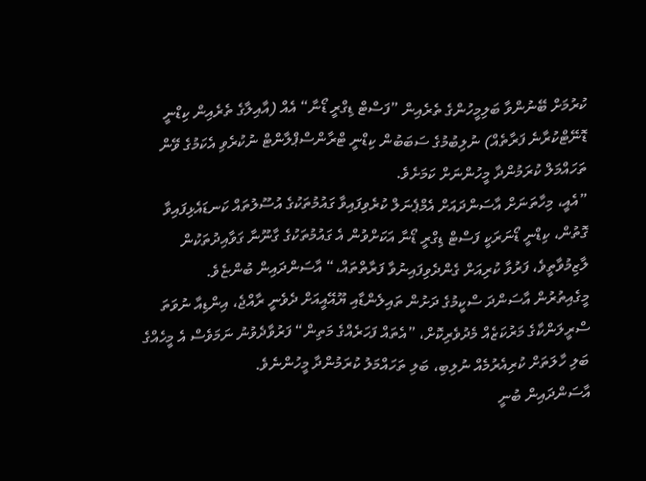ކުރުމަށް ބޭނުންވާ ބަލިމީހުންގެ ތެރެއިން ”ފަސްޓް ޑިގްރީ ޑޯނާ“ އެއް (އާއިލާގެ ތެރެއިން ކިޑްނީ ޑޮނޭޓްކުރާނެ ފަރާތެއް) ނުލިބުމުގެ ސަބަބުން ކިޑްނީ ޓްރާންސްޕްލާންޓް ނުކުރެވި އެކަމުގެ ވޭން ތަހައްމަލް ކުރަމުންދާ މީހުންނަށް ކަމަށެވެ.
”އެއީ، މިހާތަނަށް އާސަންދައަށް އެމްޕެނަލް ކުރެވިފައިވާ ގައުމުތަކުގެ އުސޫލުތައް ކަނޑައެޅިފައިވާ ގޮތުން، ކިޑްނީ ޑޯނަރަކީ ފަސްޓް ޑިގްރީ ޑޯނާ އަކަށްވުން އެ ގައުމުތަކުގެ ގާނޫނާ ގަވާއިދުތަކުން ލާޒިމުވާތީވެ، ފަރުވާ ކުރިއަށް ގެންދެވިފައިނުވާ ފަރާތްތައް،“ އާސަންދައިން ބުންޏެވެ.
މީގެއިތުރުން އާސަންދަ ސްކީމުގެ ދަށުން ތައިލެންޑާއި ޔޫއޭއީއަށް ދެވެނީ ރާއްޖެ، އިންޑިއާ ނުވަތަ ސްރީލަންކާގެ މަރުކަޒެއް މެދުވެރިކޮށް، ”އެތައް ފަހަރެއްގެ މަތިން“ ފަރުވާދެވުނު ނަމަވެސް އެ މީހެއްގެ ބަލި ހާލަތަށް ކުރިއެރުމެއް ނުލިބި، ބަލި ތަހައްމަލު ކުރަމުންދާ މީހުންނެވެ.
އާސަންދައިން ބުނީ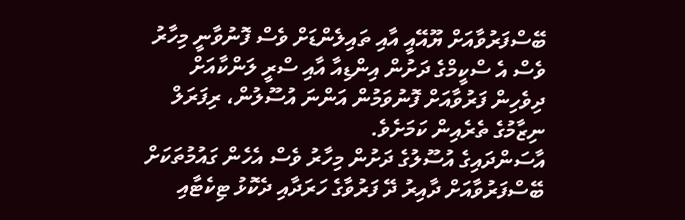ބޭސްފަރުވާއަށް ޔޫއޭއީ އާއި ތައިލެންޑަށް ވެސް ފޮނުވާނީ މިހާރު ވެސް އެ ސްކީމްގެ ދަށުން އިންޑިއާ އާއި ސްރީ ލަންކާއަށް ދިވެހިން ފަރުވާއަށް ފޮނުވަމުން އަންނަ އުސޫލުން، ރިފަރަލް ނިޒާމުގެ ތެރެއިން ކަމަށެވެ.
އާސަންދައިގެ އުސޫލުގެ ދަށުން މިހާރު ވެސް އެހެން ގައުމުތަކަށް ބޭސްފަރުވާއަށް ދާއިރު ދޭ ފަރުވާގެ ހަރަދާއި ދެކޮޅު ޓިކެޓާއި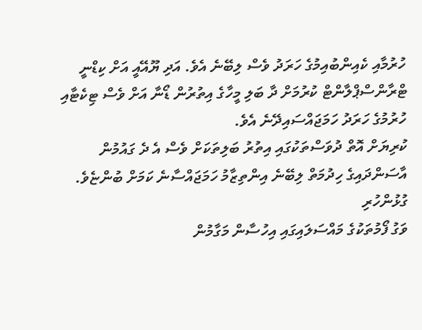ހުރުމާއި ކެއިންބުއިމުގެ ހަރަދު ވެސް ލިބޭނެ އެވެ. އަދި ޔޫއޭއީ އަށް ކިޑްނީ ޓްރާންސްޕްލާންޓް ކުރުމަށް ދާ ބަލި މީހާގެ އިތުރުން ޑޯނާ އަށް ވެސް ޓިކެޓާއި ހުރުމުގެ ހަރަދު ހަމަޖައްސައިދޭނެ އެވެ.
ކުރިޔަށް އޮތް ދުވަސްތަކުގައި އިތުރު ބަލިތަކަށް ވެސް އެ ދެ ގައުމުން އާސަންދައިގެ ހިދުމަތް ލިބޭނެ އިންތިޒާމު ހަމަޖައްސާނެ ކަމަށް ބުންޏެވެ.
ގުޅުންހުރި
ވަގު ފޯމުތަކުގެ މައްސަލައިގައި އިހުސާން މަގާމުން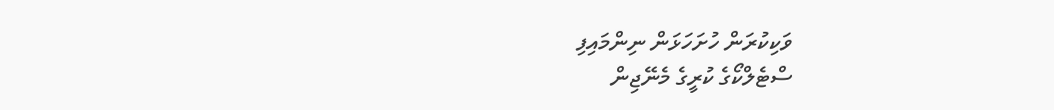ވަކިކުރަން ހުށަހަޅަން ނިންމައިފި
ސްޓެލްކޯގެ ކުރީގެ މެނޭޖިން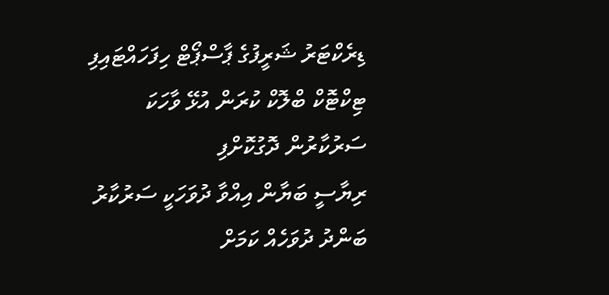ޑިރެކްޓަރު ޝަރީފުގެ ޕާސްޕޯޓް ހިފަހައްޓައިފި
ޓިކްޓޮކް ބްލޮކް ކުރަން އުޅޭ ވާހަކަ ސަރުކާރުން ދޮގުކޮށްފި
ރިޔާސީ ބަޔާން އިއްވާ ދުވަހަކީ ސަރުކާރު ބަންދު ދުވަހެއް ކަމަށް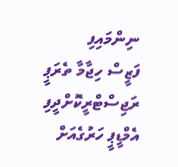ނިންމައިފި
ފަޒީސް ހިޖާމާ ތެރަޕީ ރަޖިސްޓްރީކޮށްދީފި
އެމްޑީޕީ ހަރުގެއަށް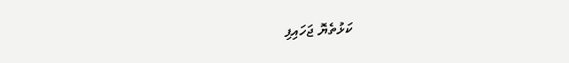ކަޅުތެޔޮ ޖަހައިފި